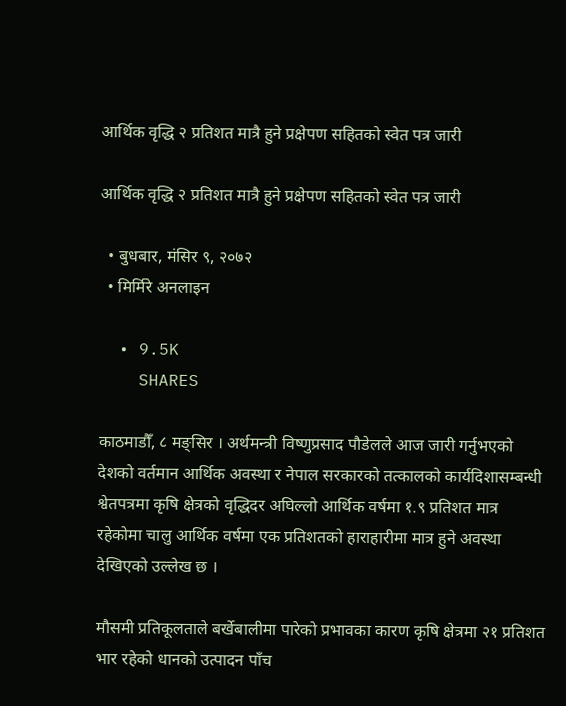आर्थिक वृद्धि २ प्रतिशत मात्रै हुने प्रक्षेपण सहितको स्वेत पत्र जारी

आर्थिक वृद्धि २ प्रतिशत मात्रै हुने प्रक्षेपण सहितको स्वेत पत्र जारी

  • बुधबार, मंसिर ९, २०७२
  • मिर्मिरे अनलाइन

  • 9.5K
    SHARES

काठमाडौँ, ८ मङ्सिर । अर्थमन्त्री विष्णुप्रसाद पौडेलले आज जारी गर्नुभएको देशको वर्तमान आर्थिक अवस्था र नेपाल सरकारको तत्कालको कार्यदिशासम्बन्धी श्वेतपत्रमा कृषि क्षेत्रको वृद्धिदर अघिल्लो आर्थिक वर्षमा १.९ प्रतिशत मात्र रहेकोमा चालु आर्थिक वर्षमा एक प्रतिशतको हाराहारीमा मात्र हुने अवस्था देखिएको उल्लेख छ ।

मौसमी प्रतिकूलताले बर्खेबालीमा पारेको प्रभावका कारण कृषि क्षेत्रमा २१ प्रतिशत भार रहेको धानको उत्पादन पाँच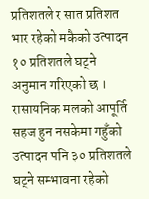प्रतिशतले र सात प्रतिशत भार रहेको मकैको उत्पादन १० प्रतिशतले घट्ने अनुमान गरिएको छ । रासायनिक मलको आपूर्ति सहज हुन नसकेमा गहुँको उत्पादन पनि ३० प्रतिशतले घट्ने सम्भावना रहेको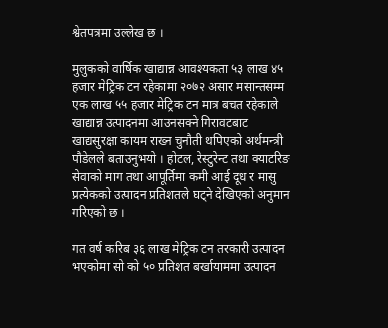श्वेतपत्रमा उल्लेख छ ।

मुलुकको वार्षिक खाद्यान्न आवश्यकता ५३ लाख ४५ हजार मेट्रिक टन रहेकामा २०७२ असार मसान्तसम्म एक लाख ५५ हजार मेट्रिक टन मात्र बचत रहेकाले खाद्यान्न उत्पादनमा आउनसक्ने गिरावटबाट खाद्यसुरक्षा कायम राख्न चुनौती थपिएको अर्थमन्त्री पौडेलले बताउनुभयो । होटल, रेस्टुरेन्ट तथा क्याटरिङ सेवाको माग तथा आपूर्तिमा कमी आई दूध र मासु प्रत्येकको उत्पादन प्रतिशतले घट्ने देखिएको अनुमान गरिएको छ ।

गत वर्ष करिब ३६ लाख मेट्रिक टन तरकारी उत्पादन भएकोमा सो को ५० प्रतिशत बर्खायाममा उत्पादन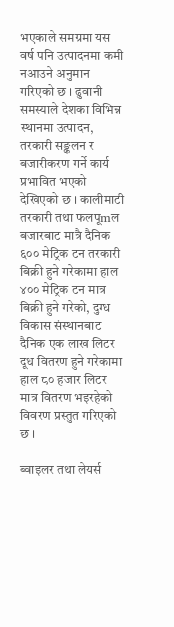भएकाले समग्रमा यस वर्ष पनि उत्पादनमा कमी नआउने अनुमान गरिएको छ । ढुवानी समस्याले देशका विभिन्न स्थानमा उत्पादन, तरकारी सङ्कलन र बजारीकरण गर्ने कार्य प्रभावित भएको देखिएको छ । कालीमाटी तरकारी तथा फलपूmल बजारबाट मात्रै दैनिक ६०० मेट्रिक टन तरकारी बिक्री हुने गरेकामा हाल ४०० मेट्रिक टन मात्र बिक्री हुने गरेको, दुग्ध विकास संस्थानबाट दैनिक एक लाख लिटर दूध वितरण हुने गरेकामा हाल ८० हजार लिटर मात्र वितरण भइरहेको विवरण प्रस्तुत गरिएको छ ।

ब्वाइलर तथा लेयर्स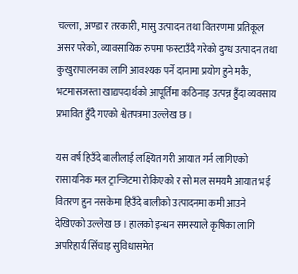चल्ला, अण्डा र तरकारी, मासु उत्पादन तथा वितरणमा प्रतिकूल असर परेको, व्यावसायिक रुपमा फस्टाउँदै गरेको दुग्ध उत्पादन तथा कुखुरापालनका लागि आवश्यक पर्ने दानामा प्रयोग हुने मकै, भटमासजस्ता खाद्यपदार्थको आपूर्तिमा कठिनाइ उत्पन्न हुँदा व्यवसाय प्रभावित हुँदै गएको श्वेतपत्रमा उल्लेख छ ।

यस वर्ष हिउँदे बालीलाई लक्ष्यित गरी आयात गर्न लागिएको रासायनिक मल ट्रान्जिटमा रोकिएको र सो मल समयमै आयात भई वितरण हुन नसकेमा हिउँदे बालीको उत्पादनमा कमी आउने देखिएको उल्लेख छ । हालको इन्धन समस्याले कृषिका लागि अपरिहार्य सिँचाइ सुविधासमेत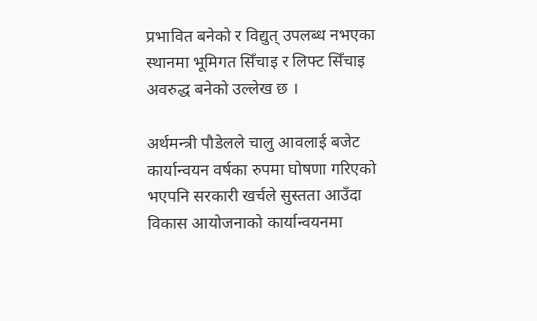प्रभावित बनेको र विद्युत् उपलब्ध नभएका स्थानमा भूमिगत सिँचाइ र लिफ्ट सिँचाइ अवरुद्ध बनेको उल्लेख छ ।

अर्थमन्त्री पौडेलले चालु आवलाई बजेट कार्यान्वयन वर्षका रुपमा घोषणा गरिएको भएपनि सरकारी खर्चले सुस्तता आउँदा विकास आयोजनाको कार्यान्वयनमा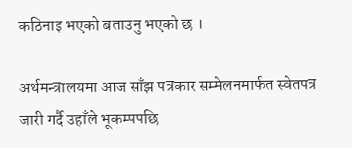कठिनाइ भएको बताउनु भएको छ ।

अर्थमन्त्रालयमा आज साँझ पत्रकार सम्मेलनमार्फत स्वेतपत्र जारी गर्दै उहाँले भूकम्पपछि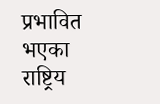प्रभावित भएका राष्ट्रिय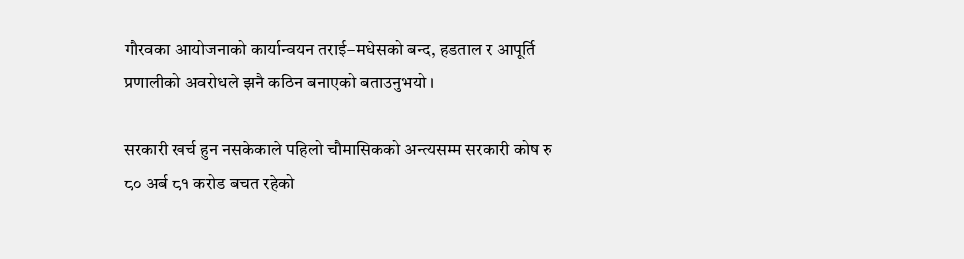गौरवका आयोजनाको कार्यान्वयन तराई–मधेसको बन्द, हडताल र आपूर्ति प्रणालीको अवरोधले झनै कठिन बनाएको बताउनुभयो ।

सरकारी खर्च हुन नसकेकाले पहिलो चौमासिकको अन्त्यसम्म सरकारी कोष रु ८० अर्ब ८१ करोड बचत रहेको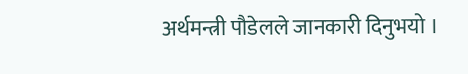अर्थमन्त्री पौडेलले जानकारी दिनुभयो ।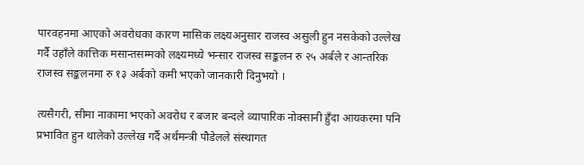पारवहनमा आएको अवरोधका कारण मासिक लक्ष्यअनुसार राजस्व असुली हुन नसकेको उल्लेख गर्दै उहाँले कात्तिक मसान्तसम्मको लक्ष्यमध्ये भन्सार राजस्व सङ्कलन रु २५ अर्बले र आन्तरिक राजस्व सङ्कलनमा रु १३ अर्बको कमी भएको जानकारी दिनुभयो ।

त्यसैगरी, सीमा नाकामा भएको अवरोध र बजार बन्दले व्यापारिक नोक्सानी हुँदा आयकरमा पनि प्रभावित हुन थालेको उल्लेख गर्दै अर्थमन्त्री पौडेलले संस्थागत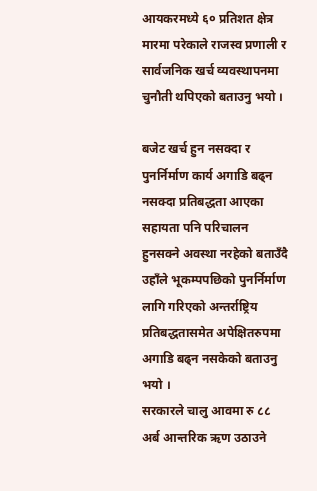आयकरमध्ये ६० प्रतिशत क्षेत्र मारमा परेकाले राजस्व प्रणाली र सार्वजनिक खर्च व्यवस्थापनमा चुनौती थपिएको बताउनु भयो ।

बजेट खर्च हुन नसक्दा र पुनर्निर्माण कार्य अगाडि बढ्न नसक्दा प्रतिबद्धता आएका सहायता पनि परिचालन हुनसक्ने अवस्था नरहेको बताउँदै उहाँले भूकम्पपछिको पुनर्निर्माण लागि गरिएको अन्तर्राष्ट्रिय प्रतिबद्धतासमेत अपेक्षितरुपमा अगाडि बढ्न नसकेको बताउनु भयो ।
सरकारले चालु आवमा रु ८८ अर्ब आन्तरिक ऋण उठाउने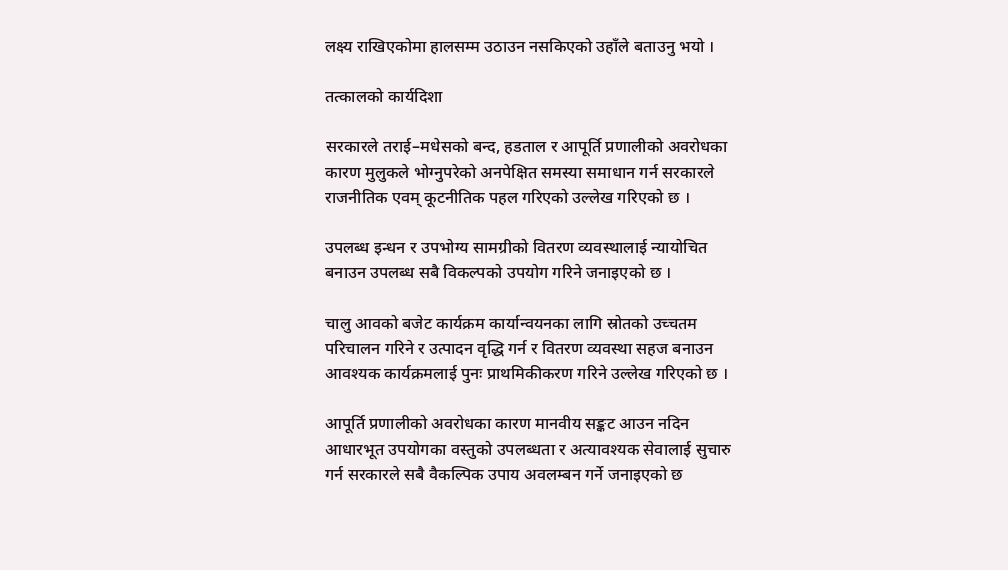लक्ष्य राखिएकोमा हालसम्म उठाउन नसकिएको उहाँले बताउनु भयो ।

तत्कालको कार्यदिशा

सरकारले तराई–मधेसको बन्द, हडताल र आपूर्ति प्रणालीको अवरोधका कारण मुलुकले भोग्नुपरेको अनपेक्षित समस्या समाधान गर्न सरकारले राजनीतिक एवम् कूटनीतिक पहल गरिएको उल्लेख गरिएको छ ।

उपलब्ध इन्धन र उपभोग्य सामग्रीको वितरण व्यवस्थालाई न्यायोचित बनाउन उपलब्ध सबै विकल्पको उपयोग गरिने जनाइएको छ ।

चालु आवको बजेट कार्यक्रम कार्यान्वयनका लागि स्रोतको उच्चतम परिचालन गरिने र उत्पादन वृद्धि गर्न र वितरण व्यवस्था सहज बनाउन आवश्यक कार्यक्रमलाई पुनः प्राथमिकीकरण गरिने उल्लेख गरिएको छ ।

आपूर्ति प्रणालीको अवरोधका कारण मानवीय सङ्कट आउन नदिन आधारभूत उपयोगका वस्तुको उपलब्धता र अत्यावश्यक सेवालाई सुचारु गर्न सरकारले सबै वैकल्पिक उपाय अवलम्बन गर्ने जनाइएको छ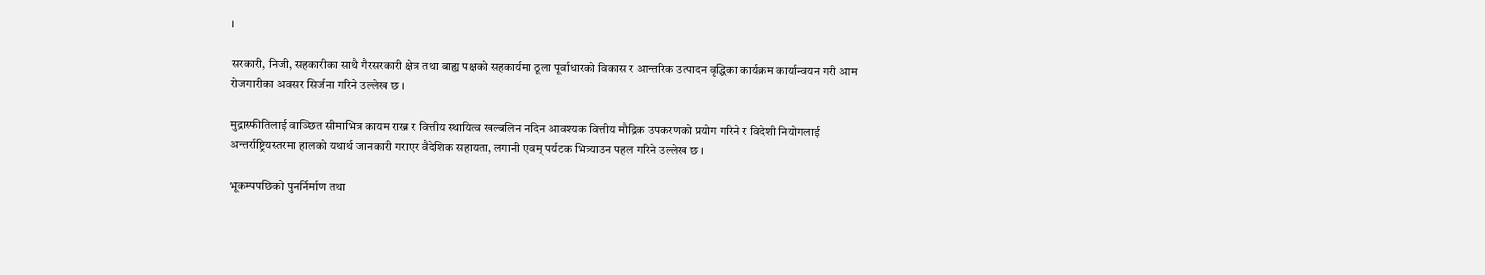।

सरकारी, निजी, सहकारीका साथै गैरसरकारी क्षेत्र तथा बाह्य पक्षको सहकार्यमा ठूला पूर्वाधारको विकास र आन्तरिक उत्पादन वृद्धिका कार्यक्रम कार्यान्वयन गरी आम रोजगारीका अवसर सिर्जना गरिने उल्लेख छ ।

मुद्रास्फीतिलाई वाञ्छित सीमाभित्र कायम राख्न र वित्तीय स्थायित्व खल्बलिन नदिन आवश्यक वित्तीय मौद्रिक उपकरणको प्रयोग गरिने र विदेशी नियोगलाई अन्तर्राष्ट्रियस्तरमा हालको यथार्थ जानकारी गराएर वैदेशिक सहायता, लगानी एवम् पर्यटक भित्र्याउन पहल गरिने उल्लेख छ ।

भूकम्पपछिको पुनर्निर्माण तथा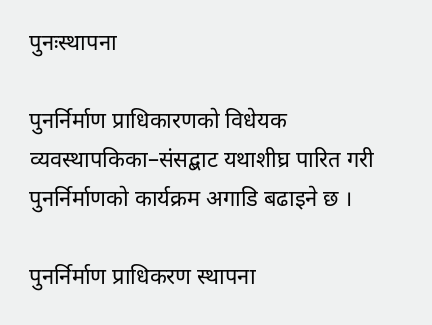पुनःस्थापना

पुनर्निर्माण प्राधिकारणको विधेयक व्यवस्थापकिका–संसद्बाट यथाशीघ्र पारित गरी पुनर्निर्माणको कार्यक्रम अगाडि बढाइने छ ।

पुनर्निर्माण प्राधिकरण स्थापना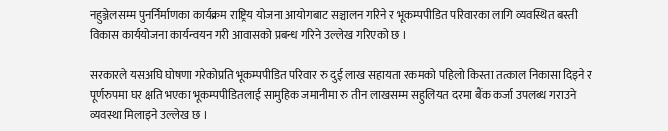नहुञ्जेलसम्म पुनर्निर्माणका कार्यक्रम राष्ट्रिय योजना आयोगबाट सञ्चालन गरिने र भूकम्पपीडित परिवारका लागि व्यवस्थित बस्ती विकास कार्ययोजना कार्यन्वयन गरी आवासको प्रबन्ध गरिने उल्लेख गरिएको छ ।

सरकारले यसअघि घोषणा गरेकोप्रति भूकम्पपीडित परिवार रु दुई लाख सहायता रकमको पहिलो किस्ता तत्काल निकासा दिइने र पूर्णरुपमा घर क्षति भएका भूकम्पपीडितलाई सामुहिक जमानीमा रु तीन लाखसम्म सहुलियत दरमा बैंक कर्जा उपलब्ध गराउने व्यवस्था मिलाइने उल्लेख छ ।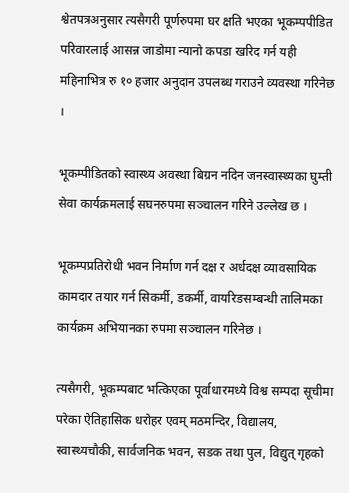श्वेतपत्रअनुसार त्यसैगरी पूर्णरुपमा घर क्षति भएका भूकम्पपीडित परिवारलाई आसन्न जाडोमा न्यानो कपडा खरिद गर्न यही महिनाभित्र रु १० हजार अनुदान उपलब्ध गराउने व्यवस्था गरिनेछ ।

भूकम्पीडितको स्वास्थ्य अवस्था बिग्रन नदिन जनस्वास्थ्यका घुम्ती सेवा कार्यक्रमलाई सघनरुपमा सञ्चालन गरिने उल्लेख छ ।

भूकम्पप्रतिरोधी भवन निर्माण गर्न दक्ष र अर्धदक्ष व्यावसायिक कामदार तयार गर्न सिकर्मी, डकर्मी, वायरिङसम्बन्धी तालिमका कार्यक्रम अभियानका रुपमा सञ्चालन गरिनेछ ।

त्यसैगरी, भूकम्पबाट भत्किएका पूर्वाधारमध्ये विश्व सम्पदा सूचीमा परेका ऐतिहासिक धरोहर एवम् मठमन्दिर, विद्यालय, स्वास्थ्यचौकी, सार्वजनिक भवन, सडक तथा पुल, विद्युत् गृहको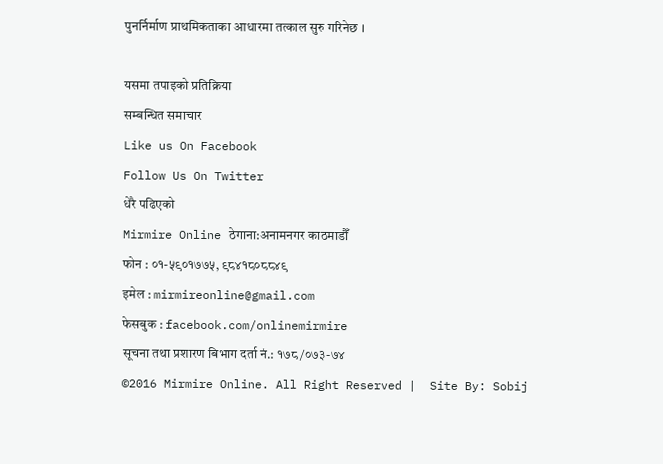पुनर्निर्माण प्राथमिकताका आधारमा तत्काल सुरु गरिनेछ ।

यसमा तपाइको प्रतिक्रिया
सम्बन्धित समाचार
Like us On Facebook
Follow Us On Twitter
धेरै पढिएको
Mirmire Online ठेगाना:अनामनगर काठमाडौँ
फोन : ०१-५९०१७७५, ९८४१८०८८४९
इमेल : mirmireonline@gmail.com
फेसबुक : facebook.com/onlinemirmire
सूचना तथा प्रशारण बिभाग दर्ता नं.: १७८/०७३-७४
©2016 Mirmire Online. All Right Reserved |  Site By: Sobij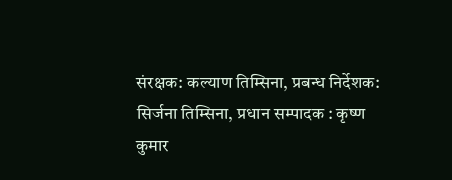संरक्षक: कल्याण तिम्सिना, प्रबन्ध निर्देशक: सिर्जना तिम्सिना, प्रधान सम्पादक : कृष्ण कुमार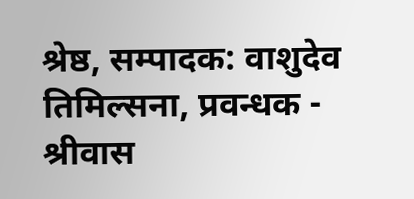श्रेष्ठ, सम्पादक: वाशुदेव तिमिल्सना, प्रवन्धक - श्रीवास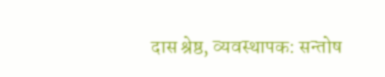दास श्रेष्ठ, व्यवस्थापक: सन्तोष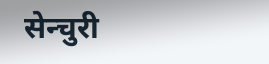सेन्चुरी